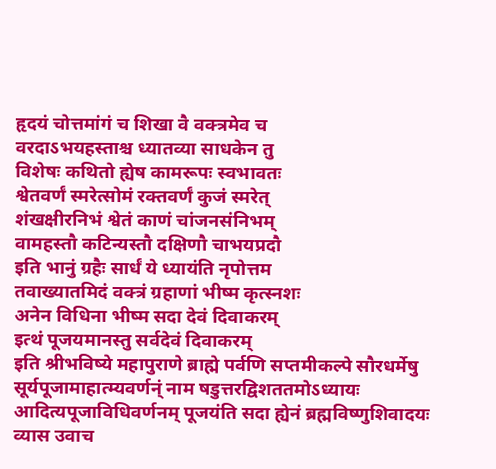हृदयं चोत्तमांगं च शिखा वै वक्त्रमेव च
वरदाऽभयहस्ताश्च ध्यातव्या साधकेन तु
विशेषः कथितो ह्येष कामरूपः स्वभावतः
श्वेतवर्णं स्मरेत्सोमं रक्तवर्णं कुजं स्मरेत्
शंखक्षीरनिभं श्वेतं काणं चांजनसंनिभम्
वामहस्तौ कटिन्यस्तौ दक्षिणौ चाभयप्रदौ
इति भानुं ग्रहैः सार्धं ये ध्यायंति नृपोत्तम
तवाख्यातमिदं वक्त्रं ग्रहाणां भीष्म कृत्स्नशः
अनेन विधिना भीष्म सदा देवं दिवाकरम्
इत्थं पूजयमानस्तु सर्वदेवं दिवाकरम्
इति श्रीभविष्ये महापुराणे ब्राह्मे पर्वणि सप्तमीकल्पे सौरधर्मेषु सूर्यपूजामाहात्म्यवर्णन्ं नाम षडुत्तरद्विशततमोऽध्यायः
आदित्यपूजाविधिवर्णनम् पूजयंति सदा ह्येनं ब्रह्मविष्णुशिवादयः
व्यास उवाच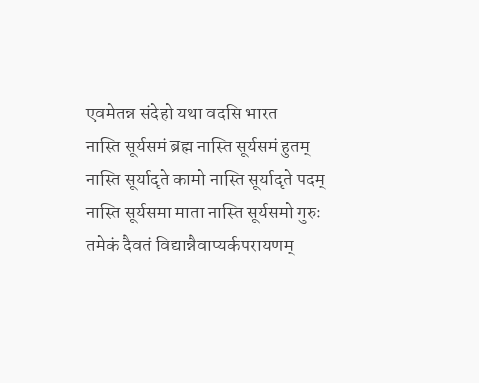एवमेतन्न संदेहो यथा वदसि भारत
नास्ति सूर्यसमं ब्रह्म नास्ति सूर्यसमं हुतम्
नास्ति सूर्यादृते कामो नास्ति सूर्यादृते पदम्
नास्ति सूर्यसमा माता नास्ति सूर्यसमो गुरुः
तमेकं दैवतं विद्यान्नैवाप्यर्कपरायणम्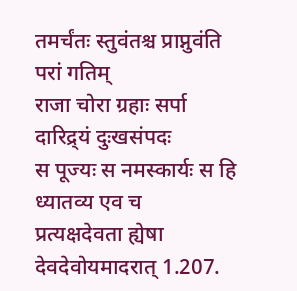तमर्चंतः स्तुवंतश्च प्राप्नुवंति परां गतिम्
राजा चोरा ग्रहाः सर्पा दारिद्र्यं दुःखसंपदः
स पूज्यः स नमस्कार्यः स हि ध्यातव्य एव च
प्रत्यक्षदेवता ह्येषा देवदेवोयमादरात् 1.207.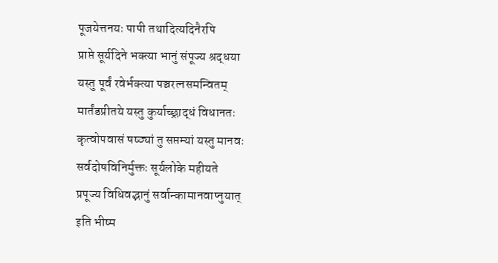पूजयेत्तनयः पापी तथादित्यदिनैरपि
प्राप्ते सूर्यदिने भक्त्या भानुं संपूज्य श्रद्धया
यस्तु पूर्वं रवेर्भक्त्या पञ्चरत्नसमन्वितम्
मार्तंडप्रीतये यस्तु कुर्याच्छ्राद्धं विधानतः
कृत्वोपवासं षष्ठ्यां तु सप्तम्यां यस्तु मानवः
सर्वदोषविनिर्मुक्तः सूर्यलोके महीयते
प्रपूज्य विधिवद्भानुं सर्वान्कामानवाप्नुयात्
इति भीष्म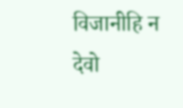विजानीहि न देवो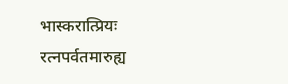भास्करात्प्रियः
रत्नपर्वतमारुह्य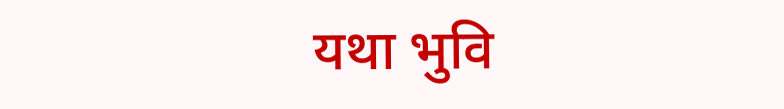यथा भुवि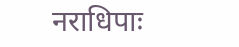नराधिपाः